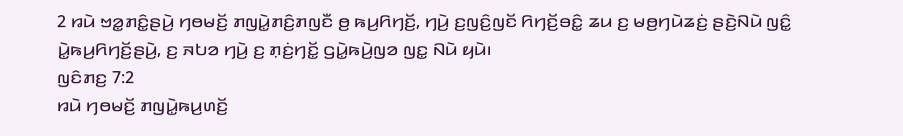2 ꤙꤣꤧ ꤠꤤ꤭ꤊꤢꤨ꤭ꤔꤣꤧ꤬ ꤚꤥꤗꤢꤩ꤬ ꤊꤜꤣꤧ꤭ꤊꤢꤨ꤬ꤊꤜꤢꤪ ꤥ꤬ ꤒꤣ꤬ꤖꤚꤢꤩ꤬, ꤚꤣꤧ꤬ ꤢ꤬ꤜꤢꤨ꤬ꤜꤢꤩ ꤖꤚꤢꤩ꤬ꤋꤢꤨ꤭ ꤘꤣ ꤢ꤬ ꤗꤥ꤬ꤚꤣꤧꤘꤢꤦ꤬ ꤔꤢꤧ꤬ꤡꤣꤧ ꤜꤢꤨ꤭ ꤣꤧ꤭ꤒꤣ꤬ꤖꤚꤢꤩ꤬ꤔꤣꤧ꤬, ꤢ꤬ ꤏꤝꤤ ꤚꤣꤧ꤬ ꤢ꤬ ꤊ꤫ꤢꤦ꤬ꤚꤢꤩ꤭ ꤞꤣꤧ꤭ꤒꤣꤧ꤬ꤜꤤ ꤜꤢ꤭ ꤡꤣꤧ ꤟꤣꤧ꤯
ꤜꤢꤨꤊꤢ꤬ 7:2
ꤙꤣꤧ ꤚꤥꤗꤢꤩ꤬ ꤊꤜꤣꤧ꤭ꤒꤣ꤬ꤛꤢꤩ꤬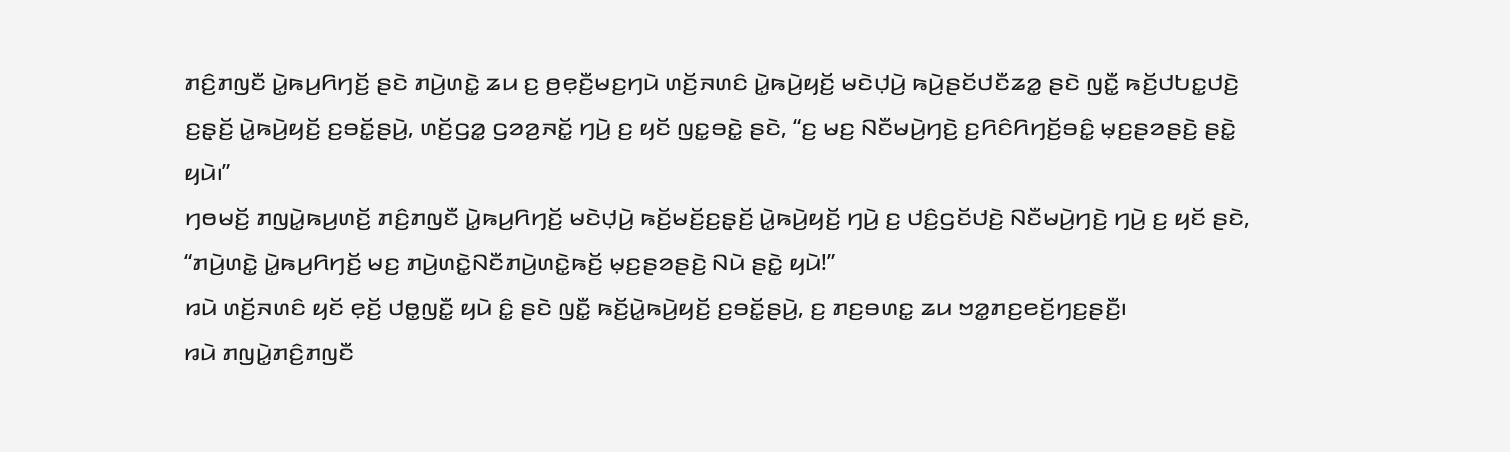ꤊꤢꤨ꤬ꤊꤜꤢꤪ ꤣꤧ꤭ꤒꤣ꤬ꤖꤚꤢꤩ꤬ ꤔꤢꤧ ꤊꤣꤧ꤬ꤛꤢꤧ꤭ ꤘꤣ ꤢ꤬ ꤥ꤬ꤕ꤫ꤢꤪ꤬ꤗꤢ꤬ꤚꤣꤧ ꤛꤢꤩ꤬ꤏꤛꤢꤨ ꤣꤧ꤭ꤒꤣꤧ꤬ꤟꤢꤩ꤬ ꤗꤢꤧꤓ꤫ꤣꤧ꤬ ꤒꤣꤧ꤬ꤔꤢꤩꤓꤢꤪꤘꤤ꤭ ꤔꤢꤧ ꤜꤢꤪ꤭ ꤒꤢꤩ꤬ꤓꤝꤢ꤭ꤓꤢꤧ꤬ ꤢ꤬ꤔ꤫ꤢꤩ꤬ ꤣꤧ꤭ꤒꤣꤧ꤬ꤟꤢꤩ꤬ ꤢ꤬ꤋꤢꤩ꤭ꤔꤣꤧ꤬, ꤛꤢꤩ꤬ꤞꤤ꤭ ꤞꤤꤤ꤬ꤏꤢꤩ꤭ ꤚꤣꤧ꤬ ꤢ꤬ ꤟꤢꤩ ꤜꤢ꤭ꤋꤢꤧ꤭ ꤔꤢꤧ, “ꤢ꤬ ꤗꤢ꤬ ꤡꤢꤪꤗꤣꤧ꤬ꤚꤢꤧ꤬ ꤢ꤬ꤖꤢꤨꤖꤚꤢꤩ꤬ꤋꤢꤨ꤭ ꤗ꤫ꤢ꤬ꤔꤤꤔꤢꤧ꤬ ꤔꤢꤧ꤭ ꤟꤣꤧ꤯”
ꤚꤥꤗꤢꤩ꤬ ꤊꤜꤣꤧ꤭ꤒꤣ꤬ꤛꤢꤩ꤬ ꤊꤢꤨ꤬ꤊꤜꤢꤪ ꤣꤧ꤭ꤒꤣ꤬ꤖꤚꤢꤩ꤬ ꤗꤢꤧꤓ꤫ꤣꤧ꤬ ꤒꤢꤩ꤬ꤗꤢꤩ꤬ꤢ꤬ꤔ꤫ꤢꤩ꤬ ꤣꤧ꤭ꤒꤣꤧ꤬ꤟꤢꤩ꤬ ꤚꤣꤧ꤬ ꤢ꤬ ꤓꤢꤨ꤬ꤞꤢꤩꤓꤢꤧ꤬ ꤡꤢꤪꤗꤣꤧ꤬ꤚꤢꤧ꤬ ꤚꤣꤧ꤬ ꤢ꤬ ꤟꤢꤩ ꤔꤢꤧ, “ꤊꤣꤧ꤬ꤛꤢꤧ꤭ ꤣꤧ꤭ꤒꤣ꤬ꤖꤚꤢꤩ꤬ ꤗꤢ꤬ ꤊꤣꤧ꤬ꤛꤢꤧ꤭ꤡꤢꤪꤊꤣꤧ꤬ꤛꤢꤧ꤭ꤒꤢꤩ꤬ ꤗ꤫ꤢ꤬ꤔꤤꤔꤢꤧ꤬ ꤡꤣꤧ ꤔꤢꤧ꤭ ꤟꤣꤧ!”
ꤙꤣꤧ ꤛꤢꤩ꤬ꤏꤛꤢꤨ ꤟꤢꤩ ꤕ꤫ꤢꤩ꤬ ꤓꤥ꤭ꤜꤢꤪ꤭ ꤟꤣꤧ ꤢꤨ꤭ ꤔꤢꤧ ꤜꤢꤪ꤭ ꤒꤢꤩ꤬ꤣꤧ꤭ꤒꤣꤧ꤬ꤟꤢꤩ꤬ ꤢ꤬ꤋꤢꤩ꤭ꤔꤣꤧ꤬, ꤢ꤬ ꤊꤢ꤬ꤋꤛꤢ꤭ ꤘꤣ ꤠꤤ꤭ꤊꤢ꤬ꤕꤢꤩ꤬ꤚꤢ꤬ꤔꤢꤪ꤬꤯
ꤙꤣꤧ ꤊꤜꤣꤧ꤭ꤊꤢꤨ꤬ꤊꤜꤢꤪ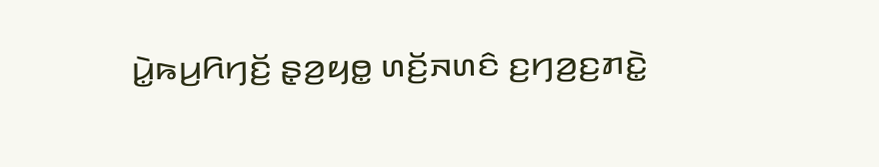ꤣꤧ꤭ꤒꤣ꤬ꤖꤚꤢꤩ꤬ ꤔ꤫ꤤ꤬ꤟꤥ꤭ ꤛꤢꤩ꤬ꤏꤛꤢꤨ ꤢ꤬ꤚꤤ꤬ꤢ꤬ꤊꤢꤧ꤭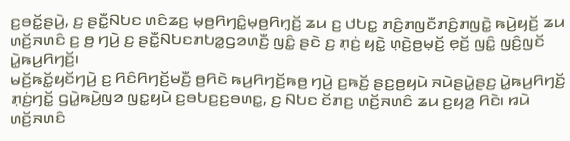ꤢ꤬ꤋꤢꤩ꤭ꤔꤣꤧ꤬, ꤢ꤬ ꤔꤢꤪ꤭ꤡꤝꤢ ꤛꤢꤨꤘꤢ꤬ ꤗ꤫ꤥ꤬ꤖꤚꤢꤨ꤭ꤗ꤫ꤥ꤬ꤖꤚ꤫ꤢꤩ꤬ ꤘꤣ ꤢ꤬ ꤓꤝꤢ꤭ ꤊꤢꤨ꤬ꤊꤜꤢꤪꤊꤢꤨ꤬ꤊꤜꤢꤧ꤭ ꤒꤣꤧ꤬ꤟꤢꤩ꤬ ꤘꤣ ꤛꤢꤩ꤬ꤏꤛꤢꤨ ꤢ꤬ ꤥ꤬ ꤚꤣꤧ꤬ ꤢ꤬ ꤔꤢꤪ꤭ꤡꤝꤢꤊꤝꤤ꤭ꤞꤤꤛꤢꤪ꤬ ꤜꤢꤨ꤭ ꤔꤢꤧ ꤢ꤬ ꤊ꤫ꤢꤦ꤬ ꤟꤢꤧ꤭ ꤛ꤫ꤢꤧ꤬ꤥ꤬ꤗ꤫ꤢꤩ꤬ ꤕ꤫ꤢꤩ꤬ ꤜꤢꤨ꤭ ꤜꤢꤨ꤬ꤜꤢꤩ ꤣꤧ꤭ꤒꤣ꤬ꤖꤚꤢꤩ꤬꤯
ꤗꤢꤩ꤬ꤒꤢꤩ꤭ꤟꤢꤩꤚꤣꤧ꤬ ꤢ꤬ ꤖꤢꤨꤖꤚꤢꤩ꤬ꤗꤢꤪ꤬ ꤥ꤬ꤖꤢꤧ ꤒꤣ꤬ꤖꤚꤢꤩ꤬ꤒꤥ꤬ ꤚꤣꤧ꤬ ꤢ꤬ꤒꤢꤩ꤬ ꤔꤢ꤬ꤥ꤬ꤟꤣꤧ ꤏꤣꤧꤔꤣꤧ꤭ꤔꤢ꤬ ꤣꤧ꤭ꤒꤣ꤬ꤖꤚꤢꤩ꤬ ꤊ꤫ꤢꤦ꤬ꤚꤢꤩ꤭ ꤞꤣꤧ꤭ꤒꤣꤧ꤬ꤜꤤ ꤜꤢ꤭ꤟꤣꤧ ꤢ꤬ꤋꤝꤢ꤬ꤢ꤬ꤋꤛꤢ꤭, ꤢ꤬ ꤡꤝꤢ ꤢꤩꤊꤢ꤬ ꤛꤢꤩ꤬ꤏꤛꤢꤨ ꤘꤣ ꤢ꤬ꤟꤤ꤬ ꤖꤢꤧ꤯ ꤙꤣꤧ ꤛꤢꤩ꤬ꤏꤛꤢꤨ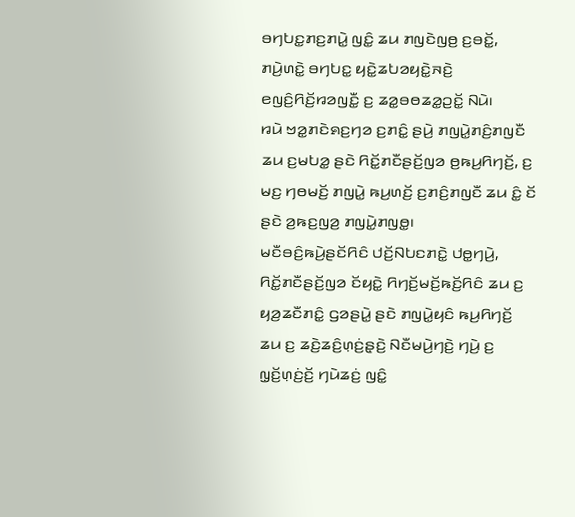ꤋꤚꤝꤢ꤭ꤊꤢ꤬ꤊꤣꤧ꤭ ꤜꤢꤨ꤭ ꤘꤣ ꤊꤜꤢꤧꤜꤥ꤬ ꤢ꤬ꤋꤢꤩ꤭, ꤊꤣꤧ꤬ꤛꤢꤧ꤭ ꤋꤚꤝꤢ꤭ ꤟꤢꤧ꤭ꤘꤝꤤꤟꤢꤧ꤭ꤏꤢꤧ꤬ ꤕꤜꤢꤨ꤬ꤖꤢꤩ꤬ꤙꤤꤜꤢꤪ꤭ ꤢ꤬ ꤘꤤ꤭ꤋꤥꤘꤤ꤭ꤑꤢꤩ꤭ ꤡꤣꤧ꤯
ꤙꤣꤧ ꤠꤤ꤭ꤊꤢꤧꤎꤢ꤬ꤚꤤ ꤢ꤬ꤊꤢꤨ꤭ ꤔꤣꤧ꤬ ꤊꤜꤣꤧ꤭ꤊꤢꤨ꤬ꤊꤜꤢꤪ ꤘꤣ ꤢ꤬ꤗꤝꤤ꤭ ꤔꤢꤧ ꤖꤢꤩ꤭ꤊꤢꤪꤔꤢꤩ꤬ꤜꤤ ꤥ꤬ꤒꤣ꤬ꤖꤚꤢꤩ꤬, ꤢ꤬ ꤗꤢ꤬ ꤚꤥꤗꤢꤩ꤬ ꤊꤜꤣꤧ꤭ ꤒꤣ꤬ꤛꤢꤩ꤬ ꤢ꤬ꤊꤢꤨ꤬ꤊꤜꤢꤪ ꤘꤣ ꤢꤨ꤭ ꤢꤩ ꤔꤢꤧ ꤤ꤬ꤒꤢ꤬ꤜꤤ꤬ ꤊꤜꤣꤧ꤭ꤊꤜꤥ꤭꤯
ꤗꤢꤪꤋꤢꤨ꤬ꤒꤣꤧ꤬ꤔꤢꤩꤖꤢꤨ ꤓꤢꤩ꤬ꤡꤝꤢꤊꤢꤧ꤭ ꤓꤥ꤭ꤚꤣꤧ꤬, ꤖꤢꤩ꤭ꤊꤢꤪꤔꤢꤩ꤬ꤜꤤ ꤢꤩꤟꤢꤧ꤭ ꤖꤚꤢꤩ꤬ꤗꤢꤩ꤬ꤒꤢꤩ꤬ꤖꤢꤨ ꤘꤣ ꤢ꤬ ꤟꤤ꤬ꤘꤢꤪꤊꤢꤨ꤭ ꤞꤤꤔꤣꤧ꤭ ꤔꤢꤧ ꤊꤜꤣꤧ꤭ꤟꤢꤨ ꤒꤣ꤬ꤖꤚꤢꤩ꤬ ꤘꤣ ꤢ꤬ ꤘꤢꤧ꤬ꤘꤢꤨ꤬ꤛ꤫ꤢꤦ꤬ꤔ꤫ꤢꤧ꤬ ꤡꤢꤪꤗꤣꤧ꤬ꤚꤢꤧ꤬ ꤚꤣꤧ꤬ ꤢ꤬ ꤜ꤫ꤢꤩ꤬ꤛ꤫ꤢꤦ꤬ꤢꤩ꤬ ꤚꤣꤧꤘꤢꤦ꤬ ꤜꤢꤨ꤭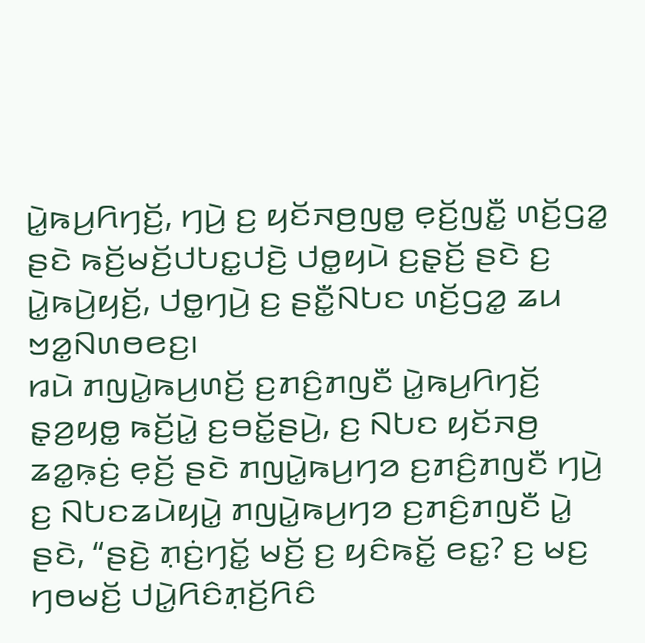ꤣꤧ꤭ꤒꤣ꤬ꤖꤚꤢꤩ꤬, ꤚꤣꤧ꤬ ꤢ꤬ ꤟꤢꤩꤏꤥ꤬ꤜꤥ꤭ ꤕ꤫ꤢꤩ꤬ꤜꤢꤪ꤭ ꤛꤢꤩ꤬ꤞꤤ꤭ ꤔꤢꤧ ꤒꤢꤩ꤬ꤗꤢꤩ꤬ꤓꤝꤢ꤭ꤓꤢꤧ꤬ ꤓꤥ꤭ꤟꤣꤧ ꤢ꤬ꤔ꤫ꤢꤩ꤬ ꤔꤢꤧ ꤢ꤬ ꤣꤧ꤭ꤒꤣꤧ꤬ꤟꤢꤩ꤬, ꤓꤥ꤭ꤚꤣꤧ꤬ ꤢ꤬ ꤔꤢꤪ꤭ꤡꤝꤢ ꤛꤢꤩ꤬ꤞꤤ꤭ ꤘꤣ ꤠꤤ꤭ꤡꤛꤥꤕꤢ꤬꤯
ꤙꤣꤧ ꤊꤜꤣꤧ꤭ꤒꤣ꤬ꤛꤢꤩ꤬ ꤢ꤬ꤊꤢꤨ꤬ꤊꤜꤢꤪ ꤣꤧ꤭ꤒꤣ꤬ꤖꤚꤢꤩ꤬ ꤔ꤫ꤤ꤬ꤟꤥ꤭ ꤒꤢꤩ꤬ꤣꤧ꤭ ꤢ꤬ꤋꤢꤩ꤭ꤔꤣꤧ꤬, ꤢ꤬ ꤡꤝꤢ ꤟꤢꤩꤏꤥ꤬ ꤘꤤ꤭ꤒ꤫ꤢꤦ꤬ ꤕ꤫ꤢꤩ꤬ ꤔꤢꤧ ꤊꤜꤣꤧ꤭ꤒꤣ꤬ꤚꤤ ꤢ꤬ꤊꤢꤨ꤬ꤊꤜꤢꤪ ꤚꤣꤧ꤬ ꤢ꤬ ꤡꤝꤢꤘꤣꤧꤟꤣꤧ꤭ ꤊꤜꤣꤧ꤭ꤒꤣ꤬ꤚꤤ ꤢ꤬ꤊꤢꤨ꤬ꤊꤜꤢꤪ ꤣꤧ꤭ ꤔꤢꤧ, “ꤔꤢꤧ꤬ ꤊ꤫ꤢꤦ꤬ꤚꤢꤩ꤭ ꤗꤢꤩ꤬ ꤢ꤬ ꤟꤢꤨꤒꤢꤩ꤭ ꤕꤢ꤭? ꤢ꤬ ꤗꤢ꤬ ꤚꤥꤗꤢꤩ꤬ ꤓꤣꤧ꤭ꤖꤢꤨꤊ꤫ꤢꤩ꤬ꤖꤢꤨ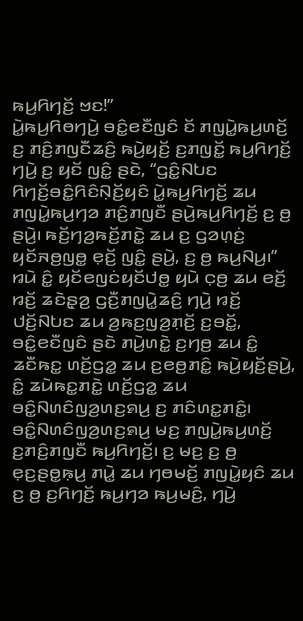ꤒꤣ꤬ꤖꤚꤢꤩ꤬ ꤠꤢ!”
ꤣꤧ꤭ꤒꤣ꤬ꤖꤥꤚꤣꤧ꤬ ꤋꤢꤨ꤭ꤕꤢꤪꤜꤢꤨ ꤢꤩ ꤊꤜꤣꤧ꤭ꤒꤣ꤬ꤛꤢꤩ꤬ ꤢ꤬ ꤊꤢꤨ꤬ꤊꤜꤢꤪꤘꤢꤨ꤬ ꤒꤣꤧ꤬ꤟꤢꤩ꤬ ꤢ꤬ꤊꤜꤢꤩ꤭ ꤒꤣ꤬ꤖꤚꤢꤩ꤬ ꤚꤣꤧ꤬ ꤢ꤬ ꤟꤢꤩ ꤜꤢꤨ꤭ ꤔꤢꤧ, “ꤞꤢꤨ꤭ꤡꤝꤢ ꤖꤚꤢꤩ꤬ꤋꤢꤨ꤭ꤖꤢꤨꤡ꤫ꤢꤩ꤬ꤟꤢꤨ ꤣꤧ꤭ꤒꤣ꤬ꤖꤚꤢꤩ꤬ ꤘꤣ ꤊꤜꤣꤧ꤭ꤒꤣ꤬ꤚꤤ ꤊꤢꤨ꤬ꤊꤜꤢꤪ ꤔꤣꤧ꤬ꤒꤣ꤬ꤖꤚꤢꤩ꤬ ꤢ꤬ ꤥ꤬ ꤔꤣꤧ꤬꤯ ꤒꤢꤩ꤬ꤚꤤ꤬ꤒꤢꤩ꤬ꤊꤢꤧ꤭ ꤘꤣ ꤢ꤬ ꤞꤤꤛ꤫ꤢꤦ꤬ ꤟꤢꤩꤏꤥ꤬ꤜꤥ꤭ ꤕ꤫ꤢꤩ꤬ ꤜꤢꤨ꤭ ꤔꤣꤧ꤬, ꤢ꤬ ꤥ꤬ ꤒꤣ꤬ꤡꤣ꤬꤯”
ꤙꤣꤧ ꤢꤨ꤭ ꤟꤢꤩꤕꤜꤢꤦꤟꤢꤩꤓꤥ꤭ ꤟꤣꤧ ꤍ꤫ꤥ꤬ ꤘꤣ ꤕꤢꤩ꤬ ꤙꤢꤩ꤬ ꤘꤢꤧꤔ꤫ꤤ꤬ ꤞꤢꤪ꤬ꤊꤜꤣꤧ꤭ꤘꤢꤨ꤬ ꤚꤣꤧ꤬ ꤙꤢꤩ꤬ ꤓꤢꤩ꤬ꤡꤝꤢ ꤘꤣ ꤤ꤬ꤒꤢ꤬ꤜꤤ꤬ꤊ꤫ꤢꤩ꤬ ꤢ꤬ꤋꤢꤩ꤭, ꤋꤢꤨ꤭ꤕꤢꤪꤜꤢꤨ ꤔꤢꤧ ꤊꤣꤧ꤬ꤛꤢꤧ꤭ ꤢ꤬ꤚꤥ꤬ ꤘꤣ ꤢꤨ꤭ ꤘꤢꤪꤒꤢ꤭ ꤛꤢꤩ꤬ꤞꤤ꤭ ꤘꤣ ꤢ꤬ꤕꤥ꤬ꤊꤢꤨ꤭ ꤒꤣꤧ꤬ꤟꤢꤩ꤬ꤔꤣꤧ꤬, ꤢꤨ꤭ ꤘꤣꤧꤒꤢ꤭ꤊꤢꤧ꤭ ꤛꤢꤩ꤬ꤞꤤ꤭ ꤘꤣ ꤋꤢꤨ꤭ꤡꤛꤢꤨꤜꤤ꤬ꤛꤢ꤬ꤎꤣ꤬ ꤢ꤬ ꤊꤢꤨꤛꤢ꤭ꤊꤢꤨ꤭꤯ ꤋꤢꤨ꤭ꤡꤛꤢꤨꤜꤤ꤬ꤛꤢ꤬ꤎꤣ꤬ ꤗꤢ꤬ ꤊꤜꤣꤧ꤭ꤒꤣ꤬ꤛꤢꤩ꤬ ꤢ꤬ꤊꤢꤨ꤬ꤊꤜꤢꤪ ꤒꤣ꤬ꤖꤚꤢꤩ꤬꤯ ꤢ꤬ ꤗꤢ꤬ ꤢ꤬ ꤥ꤬ ꤕ꤫ꤢ꤬ꤔꤥ꤭ꤒ꤫ꤣ꤬ ꤊꤣꤧ꤭ ꤘꤣ ꤚꤥꤗꤢꤩ꤬ ꤊꤜꤣꤧ꤭ꤟꤢꤨ ꤘꤣ ꤢ꤬ ꤥ꤬ ꤢ꤬ꤖꤚꤢꤩ꤬ ꤒꤣ꤬ꤚꤤ ꤒꤣ꤬ꤗꤢꤨ꤬, ꤚꤣꤧ꤬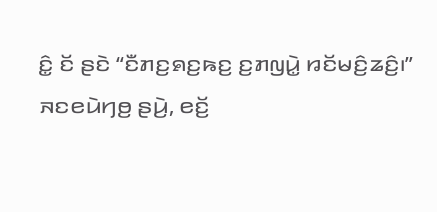ꤢꤨ꤭ ꤢꤩ ꤔꤢꤧ “ꤢꤪꤊꤢ꤬ꤎꤢ꤬ꤒꤢ꤬ ꤢ꤬ꤊꤜꤣꤧ꤭ ꤙꤢꤩꤗꤢꤨ꤬ꤘꤢꤨ꤬꤯”
ꤏꤢꤕꤣꤧꤚꤥ꤬ ꤔꤣꤧ꤬, ꤕꤢꤩ꤬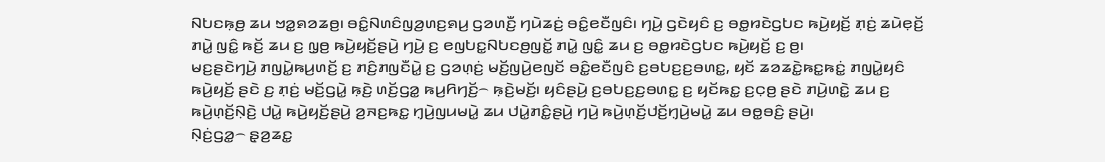ꤡꤝꤢꤒ꤫ꤥ꤬ ꤘꤣ ꤠꤤ꤭ꤎꤤꤘꤥ꤬꤯ ꤋꤢꤨ꤭ꤡꤛꤢꤨꤜꤤ꤬ꤛꤢ꤬ꤎꤣ꤬ ꤞꤤꤛꤢꤪ꤬ ꤚꤣꤧꤘꤢꤦ꤬ ꤋꤢꤨ꤭ꤕꤢꤪꤜꤢꤨ꤯ ꤚꤣꤧ꤬ ꤞꤢꤧꤟꤢꤨ ꤢ꤬ ꤋꤥ꤭ꤙꤢꤧꤞꤝꤢ ꤒꤣꤧ꤬ꤟꤢꤩ꤬ ꤊ꤫ꤢꤦ꤬ ꤘꤣꤧꤕ꤫ꤢꤩ꤬ ꤊꤣꤧ꤭ ꤜꤢꤨ꤭ ꤒꤢꤩ꤬ ꤘꤣ ꤢ꤬ ꤜ꤫ꤥ꤬ ꤒꤣꤧ꤬ꤟꤢꤩ꤬ꤔꤣꤧ꤬ ꤚꤣꤧ꤬ ꤢ꤬ ꤕꤜꤝꤢ꤭ꤡꤝꤢꤥ꤬ꤜꤢꤩ꤭ ꤊꤣꤧ꤭ ꤜꤢꤨ꤭ ꤘꤣ ꤢ꤬ ꤋꤥ꤭ꤙꤢꤧꤞꤝꤢ ꤒꤣꤧ꤬ꤟꤢꤩ꤬ ꤢ꤬ ꤥ꤬꤯
ꤗꤢ꤬ꤔꤢꤧꤚꤣꤧ꤬ ꤊꤜꤣꤧ꤭ꤒꤣ꤬ꤛꤢꤩ꤬ ꤢ꤬ ꤊꤢꤨ꤬ꤊꤜꤢꤪꤣꤧ꤭ ꤢ꤬ ꤞꤤꤛ꤫ꤢꤦ꤬ ꤗꤢꤩ꤬ꤜꤣꤧ꤬ꤕꤜꤢꤩ ꤋꤢꤨ꤭ꤕꤢꤪꤜꤢꤨ ꤢ꤬ꤋꤝꤢ꤬ꤢ꤬ꤋꤛꤢ꤭, ꤟꤢꤩ ꤘꤤꤘꤢꤧ꤭ꤒꤢ꤭ꤒꤢꤦ꤭ ꤊꤜꤣꤧ꤭ꤟꤢꤨ ꤒꤣꤧ꤬ꤟꤢꤩ꤬ ꤔꤢꤧ ꤢ꤬ ꤊ꤫ꤢꤦ꤬ ꤗꤢꤩ꤬ꤞꤣꤧ꤭ ꤒ꤫ꤢꤧ꤬ ꤛꤢꤩ꤬ꤞꤤ꤭ ꤒꤣ꤬ꤖꤚꤢꤩ꤬꤮ ꤒ꤫ꤢꤧ꤬ꤗꤢꤩ꤬꤯ ꤟꤢꤨꤔꤣꤧ꤬ ꤢ꤬ꤋꤝꤢ꤬ꤢ꤬ꤋꤛꤢ꤭ ꤢ꤬ ꤟꤢꤩꤒꤢ꤭ ꤢ꤬ꤍ꤫ꤥ꤬ ꤔꤢꤧ ꤊꤣꤧ꤬ꤛꤢꤧ꤭ ꤘꤣ ꤢ꤬ ꤒꤣꤧ꤬ꤛ꤫ꤢꤩ꤬ꤡ꤫ꤢꤧ꤬ ꤓꤣꤧ꤭ ꤒꤣꤧ꤬ꤟꤢꤩ꤬ꤔꤣꤧ꤬ ꤤ꤬ꤏꤢ꤬ꤒꤢ꤭ ꤚ꤫ꤣꤧ꤬ꤜꤣꤗꤣꤧ꤭ ꤘꤣ ꤓꤣꤧ꤭ꤊꤢꤨ꤭ꤔꤣꤧ꤬ ꤚꤣꤧ꤬ ꤒꤣꤧ꤬ꤛ꤫ꤢꤩ꤬ꤓꤢꤩ꤬ꤚ꤫ꤣꤧ꤬ꤗꤣꤧ꤭ ꤘꤣ ꤋꤥ꤭ꤋꤢꤨ꤬ ꤔꤣꤧ꤬꤯
ꤡ꤫ꤢꤦ꤬ꤞꤤ꤭꤮ ꤔ꤫ꤤ꤬ꤘꤢ꤭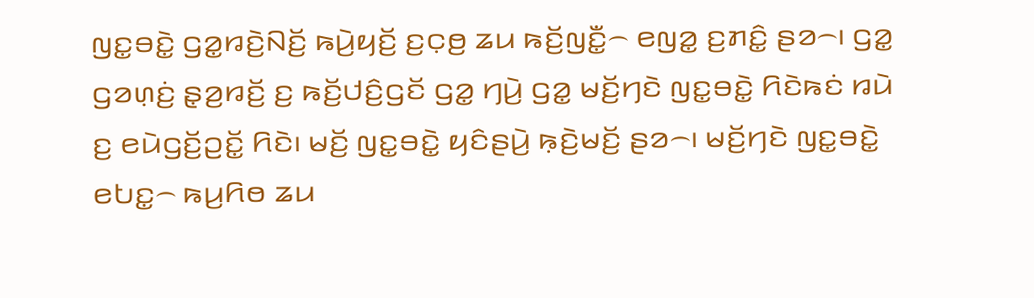ꤜꤢ꤭ꤋꤢꤧ꤭ ꤞꤤ꤭ꤙꤢꤧ꤬ꤡꤢꤩ꤬ ꤒꤣꤧ꤬ꤟꤢꤩ꤬ ꤢ꤬ꤍ꤫ꤥ꤬ ꤘꤣ ꤒꤢꤩ꤬ꤜꤢꤪ꤭꤮ ꤕꤜꤤ꤭ ꤢ꤬ꤊꤢꤨ꤭ ꤔꤤ꤮꤯ ꤞꤤ꤭ ꤞꤤꤛ꤫ꤢꤦ꤬ ꤔ꤫ꤤ꤬ꤙꤢꤩ꤬ ꤢ꤬ ꤒꤢꤩ꤬ꤓꤢꤨ꤬ꤞꤢꤩ ꤞꤤ꤭ ꤚꤣꤧ꤬ ꤞꤤ꤭ ꤗꤢꤩ꤬ꤚꤢꤧ ꤜꤢ꤭ꤋꤢꤧ꤭ ꤖꤢꤧꤒꤢꤦ ꤙꤣꤧ ꤢ꤬ ꤕꤣꤧꤞꤢꤩ꤬ꤑꤢꤩ꤭ ꤖꤢꤧ꤯ ꤗꤢꤩ꤬ ꤜꤢ꤭ꤋꤢꤧ꤭ ꤟꤢꤨꤔꤣꤧ꤬ ꤒ꤫ꤢꤧ꤬ꤗꤢꤩ꤬ ꤔꤤ꤮꤯ ꤗꤢꤩ꤬ꤚꤢꤧ ꤜꤢ꤭ꤋꤢꤧ꤭ ꤕꤝꤢ꤭꤮ ꤒꤣ꤬ꤖꤥ ꤘꤣ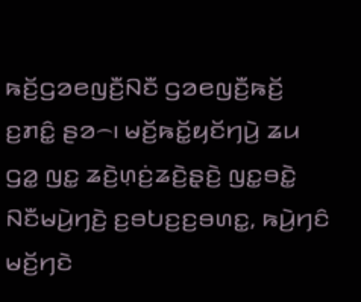ꤒꤢꤩ꤬ꤞꤤꤕꤜꤢꤪ꤬ꤡꤢꤪ ꤞꤤꤕꤜꤢꤪ꤬ꤒꤢꤩ꤬ ꤢ꤬ꤊꤢꤨ꤭ ꤔꤤ꤮꤯ ꤗꤢꤩ꤬ꤒꤢꤩ꤭ꤟꤢꤩꤚꤣꤧ꤬ ꤘꤣ ꤞꤤ꤭ ꤜꤢ꤭ ꤘꤢꤧ꤬ꤛ꤫ꤢꤦ꤬ꤘꤢꤧ꤬ꤔ꤫ꤢꤧ꤬ ꤜꤢ꤭ꤋꤢꤧ꤭ ꤡꤢꤪꤗꤣꤧ꤬ꤚꤢꤧ꤬ ꤢ꤬ꤋꤝꤢ꤬ꤢ꤬ꤋꤛꤢ꤭, ꤒꤣꤧ꤬ꤚꤢꤨ ꤗꤢꤩ꤬ꤚꤢꤧ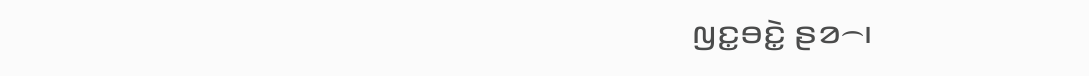ꤜꤢ꤭ꤋꤢꤧ꤭ ꤔꤤ꤮꤯